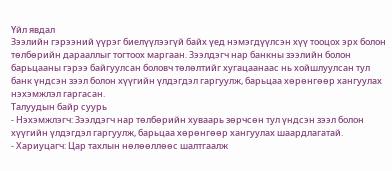Үйл явдал
Зээлийн гэрээний үүрэг биелүүлээгүй байх үед нэмэгдүүлсэн хүү тооцох эрх болон төлбөрийн дарааллыг тогтоох маргаан. Зээлдэгч нар банкны зээлийн болон барьцааны гэрээ байгуулсан боловч төлөлтийг хугацаанаас нь хойшлуулсан тул банк үндсэн зээл болон хүүгийн үлдэгдэл гаргуулж, барьцаа хөрөнгөөр хангуулах нэхэмжлэл гаргасан.
Талуудын байр суурь
- Нэхэмжлэгч: Зээлдэгч нар төлбөрийн хуваарь зөрчсөн тул үндсэн зээл болон хүүгийн үлдэгдэл гаргуулж, барьцаа хөрөнгөөр хангуулах шаардлагатай.
- Хариуцагч: Цар тахлын нөлөөллөөс шалтгаалж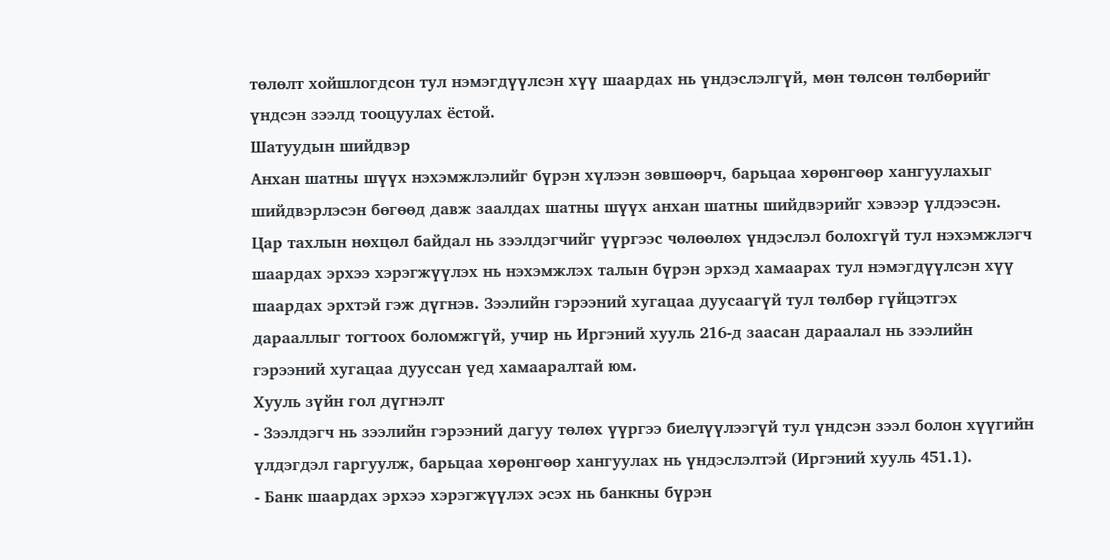төлөлт хойшлогдсон тул нэмэгдүүлсэн хүү шаардах нь үндэслэлгүй, мөн төлсөн төлбөрийг үндсэн зээлд тооцуулах ёстой.
Шатуудын шийдвэр
Анхан шатны шүүх нэхэмжлэлийг бүрэн хүлээн зөвшөөрч, барьцаа хөрөнгөөр хангуулахыг шийдвэрлэсэн бөгөөд давж заалдах шатны шүүх анхан шатны шийдвэрийг хэвээр үлдээсэн. Цар тахлын нөхцөл байдал нь зээлдэгчийг үүргээс чөлөөлөх үндэслэл болохгүй тул нэхэмжлэгч шаардах эрхээ хэрэгжүүлэх нь нэхэмжлэх талын бүрэн эрхэд хамаарах тул нэмэгдүүлсэн хүү шаардах эрхтэй гэж дүгнэв. Зээлийн гэрээний хугацаа дуусаагүй тул төлбөр гүйцэтгэх дарааллыг тогтоох боломжгүй, учир нь Иргэний хууль 216-д заасан дараалал нь зээлийн гэрээний хугацаа дууссан үед хамааралтай юм.
Хууль зүйн гол дүгнэлт
- Зээлдэгч нь зээлийн гэрээний дагуу төлөх үүргээ биелүүлээгүй тул үндсэн зээл болон хүүгийн үлдэгдэл гаргуулж, барьцаа хөрөнгөөр хангуулах нь үндэслэлтэй (Иргэний хууль 451.1).
- Банк шаардах эрхээ хэрэгжүүлэх эсэх нь банкны бүрэн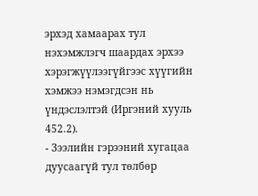эрхэд хамаарах тул нэхэмжлэгч шаардах эрхээ хэрэгжүүлээгүйгээс хүүгийн хэмжээ нэмэгдсэн нь үндэслэлтэй (Иргэний хууль 452.2).
- Зээлийн гэрээний хугацаа дуусаагүй тул төлбөр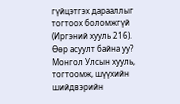гүйцэтгэх дарааллыг тогтоох боломжгүй (Иргэний хууль 216).
Өөр асуулт байна уу?
Монгол Улсын хууль, тогтоомж, шүүхийн шийдвэрийн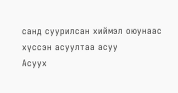санд суурилсан хиймэл оюунаас хүссэн асуултаа асуу
Асуух